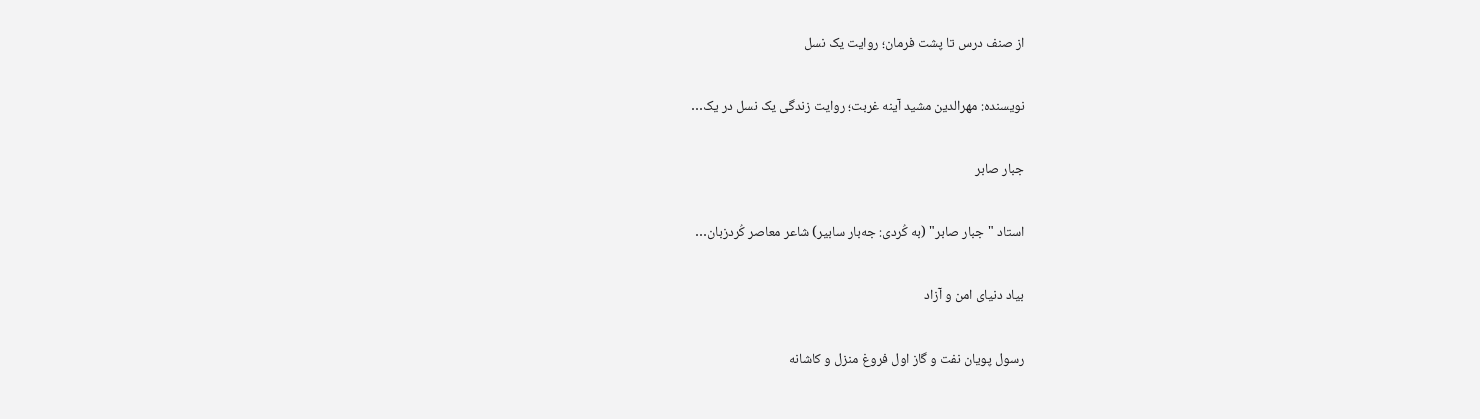از صنف درس تا پشت فرمان؛ روایت یک نسل

نویسنده: مهرالدین مشید آینه غربت؛ روایت زندگی یک نسل در یک…

جبار صابر

استاد "جبار صابر" (به کُردی: جەبار سابیر) شاعر معاصر کُردزبان…

بیاد دنیای امن و آزاد

رسول پویان نفت و گاز اول فروغ منزل و کاشانه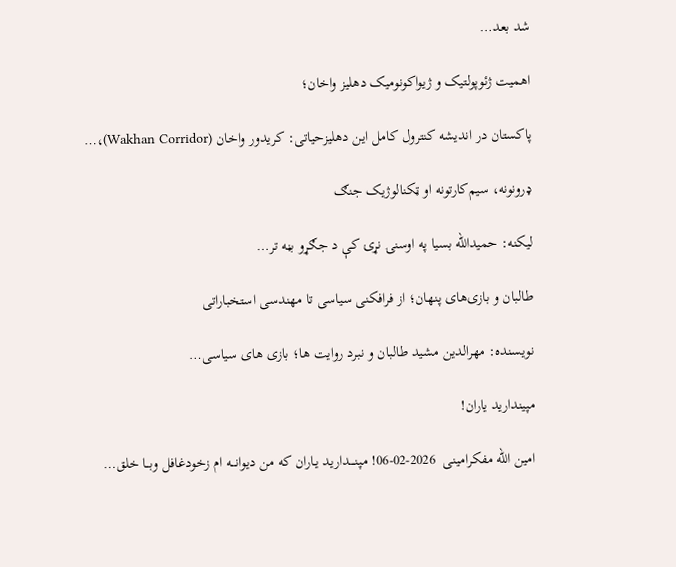شد بعد…

اهمیت ژئوپولتیک و ژیواکونومیک دهلیز واخان؛

پاکستان در اندیشه کنترول کامل این دهلیزحیاتی: کریدور واخان (Wakhan Corridor)،…

ډرونونه، سیم‌کارتونه او ټکنالوژیک جنګ

ليکنه: حميدالله بسيا په اوسنۍ نړۍ کې د جګړو بڼه تر…

طالبان و بازی‌های پنهان؛ از فرافکنی سیاسی تا مهندسی استخباراتی

نویسنده: مهرالدین مشید طالبان و نبرد روایت ها؛ بازی های سیاسی…

مپیندارید یاران!

امین الله مفکرامینی  2026-02-06! مپنــــدارید یـاران که من دیوانـــه ام زخودغافل وبــا خلق…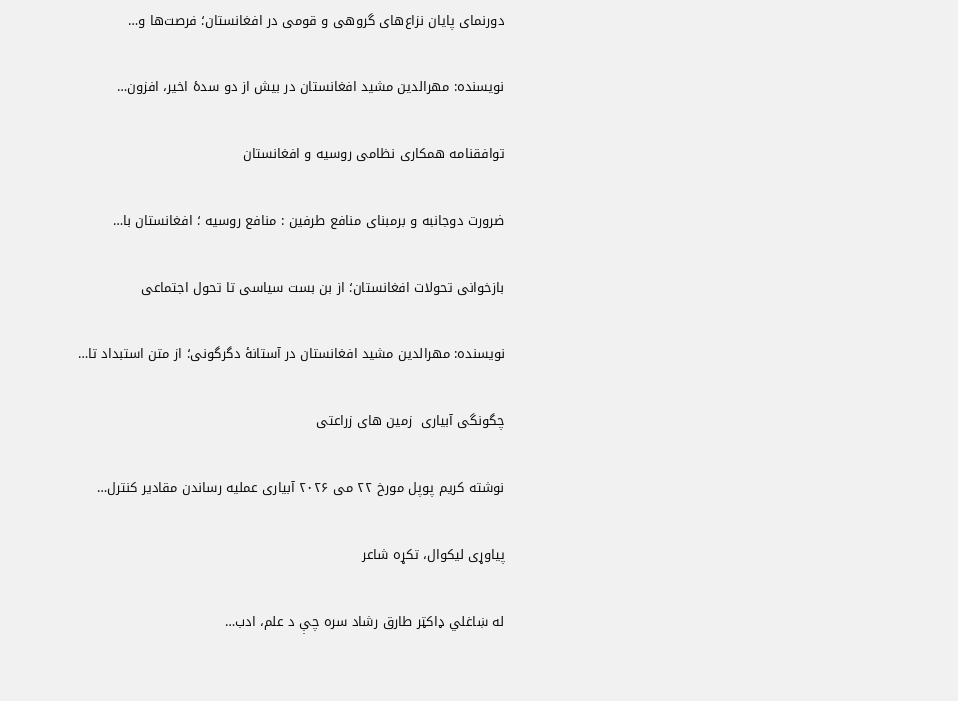دورنمای پایان نزاع‌های گروهی و قومی در افغانستان؛ فرصت‌ها و…

نویسنده: مهرالدین مشید افغانستان در بیش از دو سدهٔ اخیر، افزون…

توافقنامه همکاری نظامی روسیه و افغانستان

ضرورت دوجانبه و برمبنای منافع طرفین : منافع روسیه ؛ افغانستان با…

بازخوانی تحولات افغانستان؛ از بن بست سیاسی تا تحول اجتماعی

نویسنده: مهرالدین مشید افغانستان در آستانهٔ دگرگونی؛ از متن استبداد تا…

چگونگی آبیاری  زمین های زراعتی

نوشته کریم پوپل مورخ ۲۲ می ۲۰۲۶ آبیاری عملیه رساندن مقادیر کنترل…

پیاوړی لیکوال، تکړه شاعر

له ښاغلي ډاکټر طارق رشاد سره چې د علم، ادب…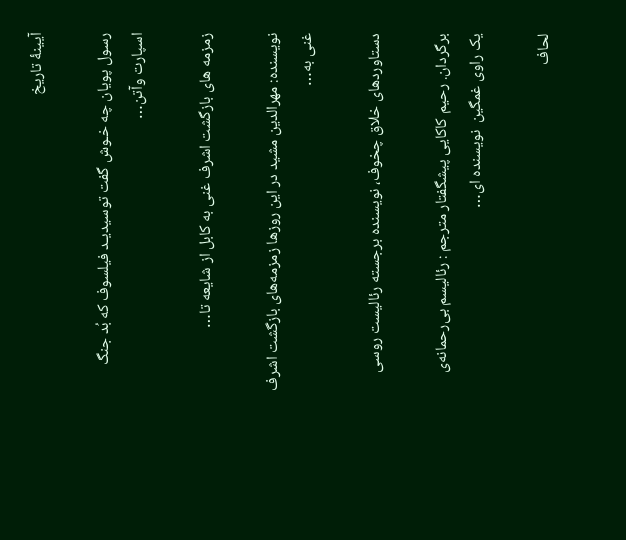آیینۀ تاریخ

رسول پویان چه خـوش گفت توسیدیـد فیلسوف که بُد جنگ اسپارت وآتن…

زمزمه های بازگشت اشرف غنی به کابل از شایعه تا…

نویسنده: مهرالدین مشید در این روزها زمزمه‌های بازگشت اشرف غنی به…

دستاوردهای خلاق چخوف، نویسنده برجسته رئالیست روسی

برگردان. رحیم کاکایی پیشگفتار مترجم : رئالیسم بی‌رحمانه‌ی یک راوی غمگین  نویسنده ای…

لحاف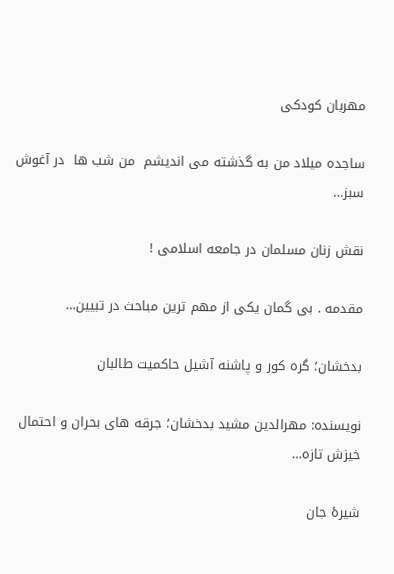مهربان کودکی

ساجده میلاد من به گذشته می اندیشم  من شب ها  در آغوش سبز…

نقش زنان مسلمان در جامعه اسلامی !

مقدمه . بی گمان یکی از مهم ترین مباحث در تبیین…

بدخشان؛ گره کور و پاشنه آشیل حاکمیت طالبان

نویسنده: مهرالدین مشید بدخشان؛ جرقه های بحران و احتمال خیزش تازه…

شیرۀ جان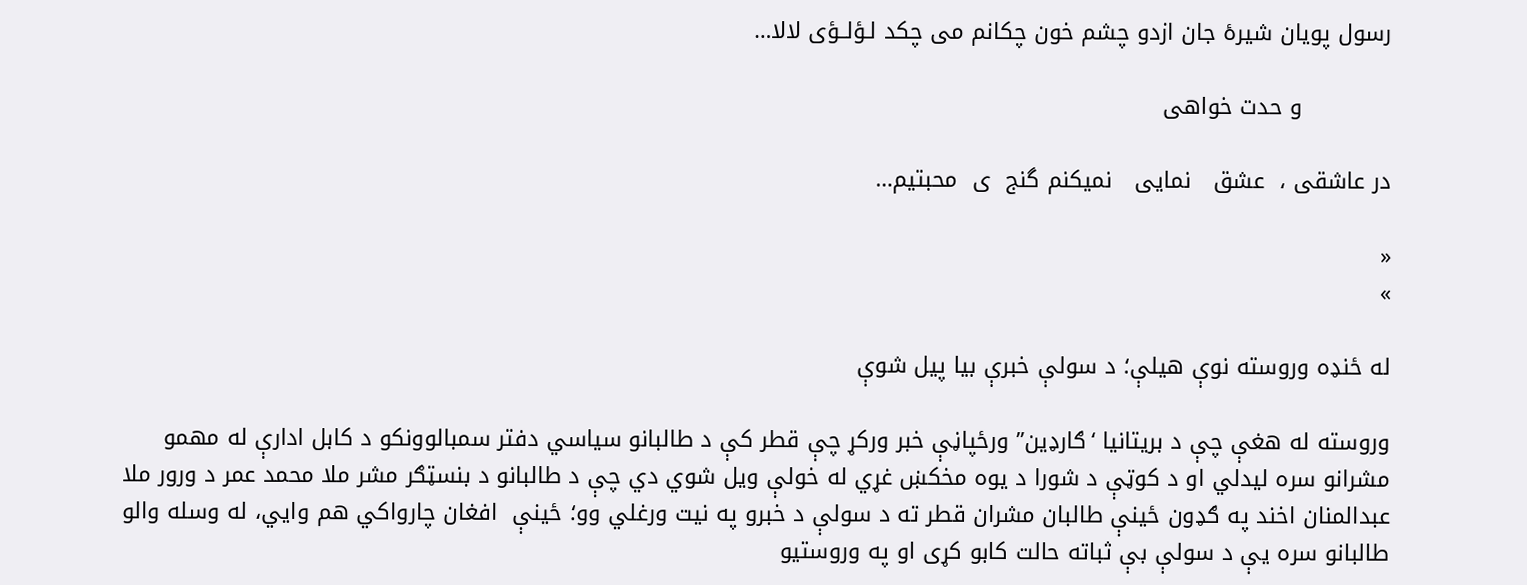رسول پویان شیرۀ جان ازدو چشم خون چکانم می چکد لـؤلــؤی لالا…

            و حدت خواهی

در عاشقی ،  عشق   نمایی   نمیکنم گنج  ی  محبتیم…

«
»

له ځنډه وروسته نوې هيلې؛ د سولې خبرې بيا پيل شوې

وروسته له هغې چې د بریتانیا ‘ګارډين” ورځپاڼې خبر ورکړ چې قطر کې د طالبانو سیاسي دفتر سمبالوونکو د کابل ادارې له مهمو مشرانو سره لیدلي او د کوټې د شورا د یوه مخکښ غړي له خولې ویل شوي دي چې د طالبانو د بنسټګر مشر ملا محمد عمر د ورور ملا عبدالمنان اخند په ګډون ځينې طالبان مشران قطر ته د سولې د خبرو په نیت ورغلي وو؛ ځينې  افغان چارواکي هم وايي، له وسله والو طالبانو سره یې د سولې بې ثباته حالت کابو کړی او په وروستیو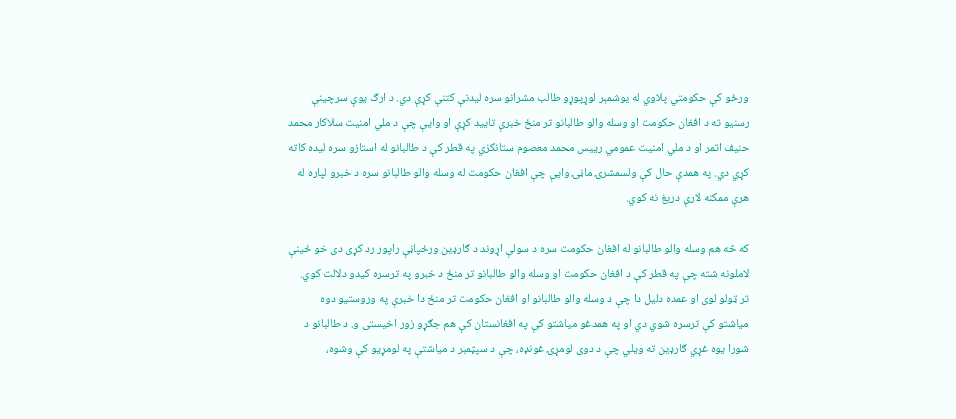ورځو کې حکومتي پلاوي له یوشمېر لوړپوړو طالب مشرانو سره لیدنې کتنې کړې دي. د ارګ يوې سرچينې رسنيو ته د افغان حکومت او وسله والو طالبانو تر منځ خبرې تاييد کړې او وايې چې د ملي امنيت سلاکار محمد حنيف اتمر او د ملي امنيت عمومي رييس محمد معصوم ستانکزي په قطر کې د طالبانو له استازو سره ليده کاته کړي دي. په همدې حال کې ولسمشرۍ ماڼۍ وايې چې افغان حکومت له وسله والو طالبانو سره د خبرو لپاره له هرې ممکنه لارې دريغ نه کوي.

که څه هم وسله والو طالبانو له افغان حکومت سره د سولې اړوند د ګارډين ورځپاڼې راپور رد کړی دی خو ځينې لاملونه شته چې په قطر کې د افغان حکومت او وسله والو طالبانو تر منځ د خبرو په ترسره کیدو دلالت کوي.
تر ټولو لوی او عمده دليل دا چې د وسله والو طالبانو او افغان حکومت تر منځ دا خبرې په وروستيو دوه مياشتو کې ترسره شوي دي او په همدغو مياشتو کې په افغانستان کې هم جګړو زور اخيستی و. د طالبانو د شورا یوه غړي ګارډین ته ویلي چې د دوی لومړۍ غونډه، چې د سپټمبر د میاشتې په لومړیو کې وشوه،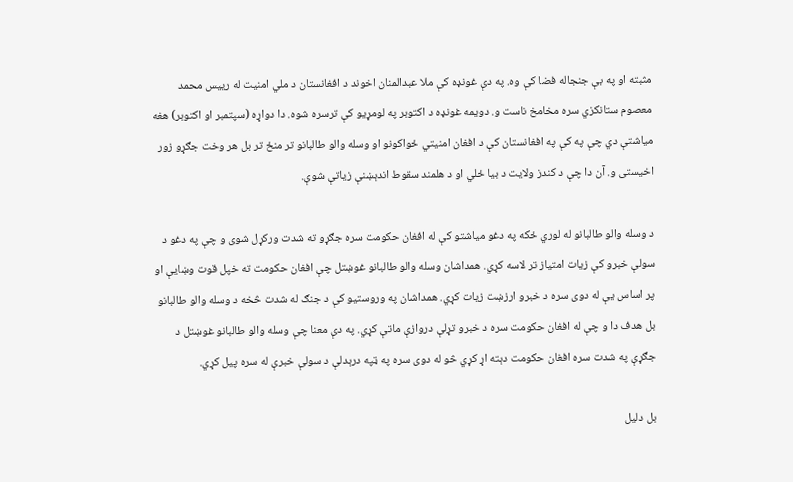مثبته او په بې جنجاله فضا کې وه. په دې غونډه کې ملا عبدالمنان اخوند د افغانستان د ملي امنیت له رييس محمد معصوم ستانکزي سره مخامخ ناست و. دويمه غونډه د اکتوبر په لومړیو کې ترسره شوه. دا دواړه (سپتمبر او اکتوبر) هغه مياشتې دي چې په کې په افغانستان کې د افغان امنيتي ځواکونو او وسله والو طالبانو تر منځ تر بل هر وخت جګړو زور اخيستی و. آن دا چې د کندز ولايت د بيا ځلي او د هلمند سقوط اندېښنې زياتې شوې.

د وسله والو طالبانو له لوري ځکه په دغو مياشتو کې له افغان حکومت سره جګړو ته شدت ورکړل شوی و چې په دغو د  سولې خبرو کې زيات امتياز تر لاسه کړي. همداشان وسله والو طالبانو غوښتل چې افغان حکومت ته خپل قوت وښايې او پر اساس يې له دوی سره د خبرو ارزښت زيات کړي. همداشان په وروستيو کې د جنګ له شدت څخه د وسله والو طالبانو بل هدف دا و چې له افغان حکومت سره د خبرو تړلې دروازې ماتې کړي. په دې معنا چې وسله والو طالبانو غوښتل د جګړې په شدت سره افغان حکومت دېته اړ کړي څو له دوی سره په ټپه درېدلې د سولې خبرې له سره پيل کړي.

بل دليل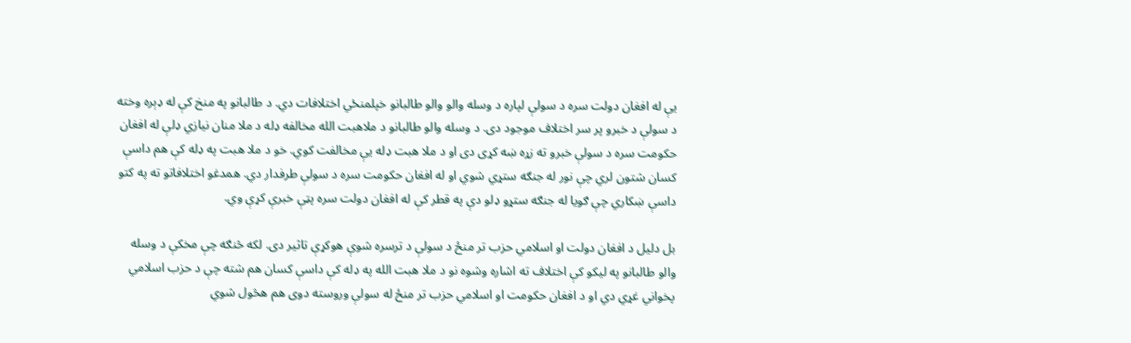يې له افغان دولت سره د سولې لپاره د وسله والو والو طالبانو خپلمنځي اختلافات دي. د طالبانو په منخ کې له ډېره وخته د سولې د خبرو پر سر اختلاف موجود دی. د وسله والو طالبانو د ملاهبت الله مخالفه ډله د ملا منان نيازي ډلې له افغان حکومت سره د سولې خبرو ته زړه ښه کړی دی او د ملا هبت ډله يې مخالفت کوي. خو د ملا هبت په ډله کې هم داسې کسان شتون لري چې نور له جنګه ستړي شوي او له افغان حکومت سره د سولې طرفدار دي. همدغو اختلافاتو ته په کتو داسې ښکاري چې ګويا له جنګه ستړو ډلو دې په قطر کې له افغان دولت سره پټې خبرې کړې وي.

بل دليل د افغان دولت او اسلامي حزب تر منځ د سولې د ترسره شوې هوکړې تاثير دی. لکه څنګه چې مخکې د وسله والو طالبانو په ليکو کې اختلاف ته اشاره وشوه نو د ملا هبت الله په ډله کې داسې کسان هم شته چې د حزب اسلامي پخواني غړي دي او د افغان حکومت او اسلامي حزب تر منځ له سولې وروسته دوی هم هڅول شوي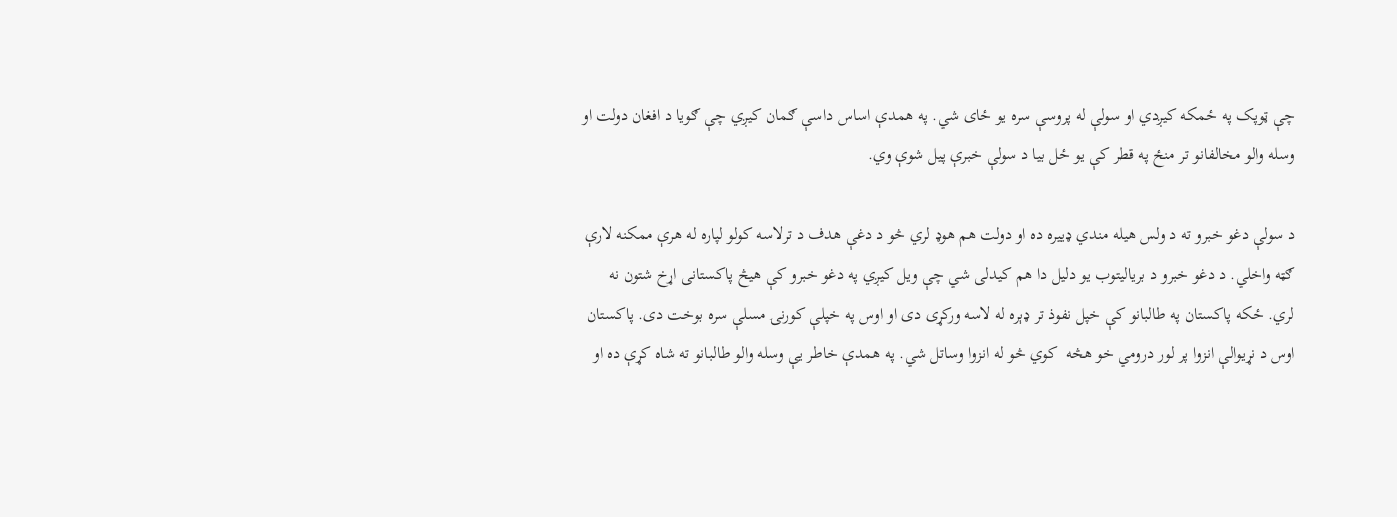چې ټوپک په ځمکه کيږدي او سولې له پروسې سره يو ځای شي. په همدې اساس داسې ګمان کيږي چې ګويا د افغان دولت او وسله والو مخالفانو تر منځ په قطر کې يو ځل بيا د سولې خبرې پيل شوې وي.

د سولې دغو خبرو ته د ولس هیله مندي ډيیره ده او دولت هم هوډ لري څو د دغې هدف د ترلاسه کولو لپاره له هرې ممکنه لارې ګټه واخلي. د دغو خبرو د برياليتوب يو دليل دا هم کيدلی شي چې ويل کيږي په دغو خبرو کې هيڅ پاکستانی اړخ شتون نه لري. ځکه پاکستان په طالبانو کې خپل نفوذ تر ډېره له لاسه ورکړی دی او اوس په خپلې کورنۍ مسلې سره بوخت دی. پاکستان اوس د نړيوالې انزوا پر لور درومي خو هڅه  کوي څو له انزوا وساتل شي. په همدې خاطر يې وسله والو طالبانو ته شاه کړې ده او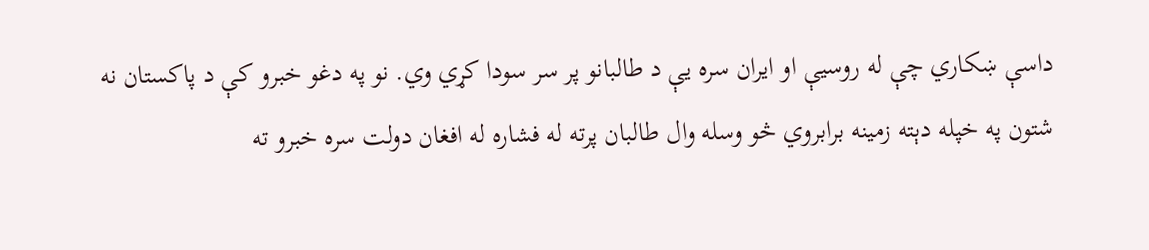داسې ښکاري چې له روسيې او ايران سره يې د طالبانو پر سر سودا کړي وي. نو په دغو خبرو کې د پاکستان نه شتون په خپله دېته زمينه برابروي څو وسله وال طالبان پرته له فشاره له افغان دولت سره خبرو ته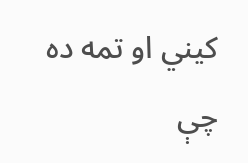کيني او تمه ده چې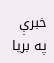خبرې په بريا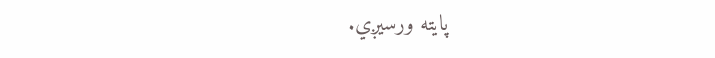پايته ورسيږي.